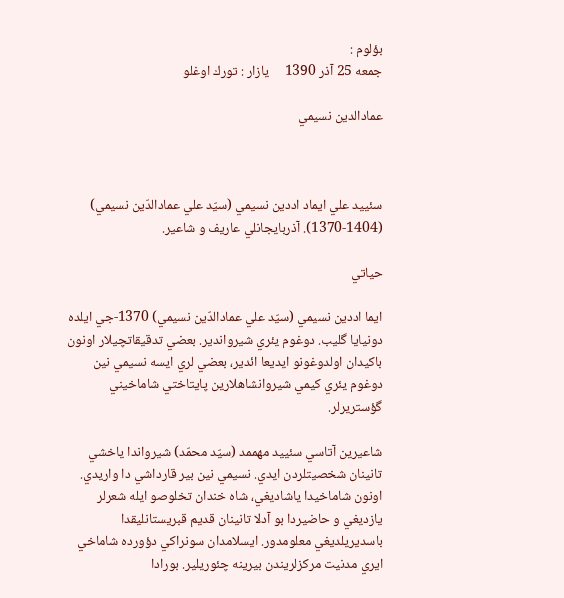بؤلوم :
جمعه 25 آذر 1390     یازار : تورك اوغلو

عمادالدين نسيمي



سئييد علي ايماد اددين نسيمي (سيّد علي عمادالدّين نسيمي) (1404-1370). آذربايجانلي عاريف و شاعير.

حياتي

ايما اددين نسيمي (سيّد علي عمادالدّين نسيمي) 1370-جي ايلده دونيايا گليب. دوغوم يئري شيرواندير. بعضي تدقيقاتچيلار اونون باكيدان اولدوغونو ايديعا ائدير، بعضي لري ايسه نسيمي نين دوغوم يئري كيمي شيروانشاهلارين پايتاختي شاماخيني گؤستريرلر.

شاعيرين آتاسي سئييد مهممد (سيّد محمّد) شيرواندا ياخشي تانينان شخصيتلردن ايدي. نسيمي نين بير قارداشي دا واريدي. اونون شاماخيدا ياشاديغي، شاه خندان تخلوصو ايله شعرلر يازديغي و حاضيردا بو آدلا تانينان قديم قبريستانليقدا باسديريلديغي معلومدور. ايسلامدان سونراكي دؤورده شاماخي ايري مدنيت مركزلريندن بيرينه چئوريلير. بورادا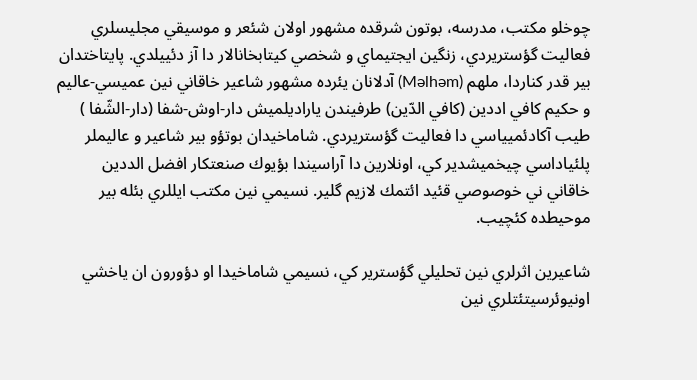چوخلو مكتب، مدرسه، بوتون شرقده مشهور اولان شئعر و موسيقي مجليسلري فعاليت گؤستريردي، زنگين ايجتيماي و شخصي كيتابخانالار دا آز دئييلدي. پايتاختدان بير قدر كناردا، ملهم (Məlhəm) آدلانان يئرده مشهور شاعير خاقاني نين عميسي-عاليم و حكيم كافي اددين (كافي الدّين) طرفيندن ياراديلميش دار-اوش-شفا (دار-الشّفا ) طيب آكادئميياسي دا فعاليت گؤستريردي. شاماخيدان بوتؤو بير شاعير و عاليملر پلئياداسي چيخميشدير كي، اونلارين دا آراسيندا بؤيوك صنعتكار افضل الددين خاقاني ني خوصوصي قئيد ائتمك لازيم گلير. نسيمي نين مكتب ايللري بئله بير موحيطده كئچيب.

شاعيرين اثرلري نين تحليلي گؤسترير كي، نسيمي شاماخيدا او دؤورون ان ياخشي اونيوئرسيتئتلري نين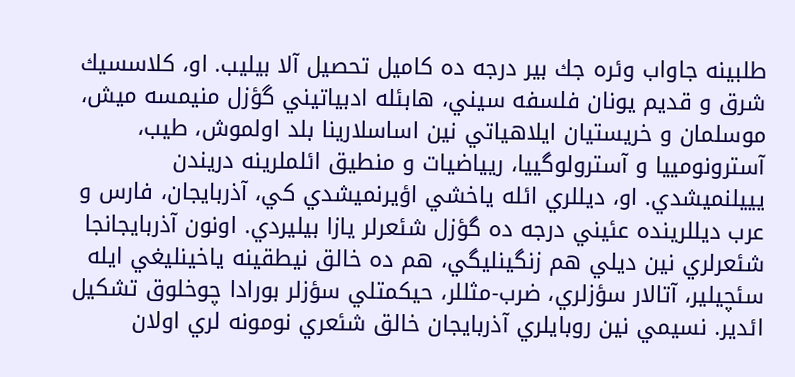طلبينه جاواب وئره جك بير درجه ده كاميل تحصيل آلا بيليب. او، كلاسسيك شرق و قديم يونان فلسفه سيني، هابئله ادبياتيني گؤزل منيمسه ميش، موسلمان و خريستيان ايلاهياتي نين اساسلارينا بلد اولموش، طيب، آسترونومييا و آسترولوگييا، ريياضيات و منطيق ائلملرينه دريندن يييلنميشدي. او، ديللري ائله ياخشي اؤيرنميشدي كي، آذربايجان، فارس و عرب ديللرينده عئيني درجه ده گؤزل شئعرلر يازا بيليردي. اونون آذربايجانجا شئعرلري نين ديلي هم زنگينليگي، هم ده خالق نيطقينه ياخينليغي ايله سئچيلير، آتالار سؤزلري، ضرب-مثللر، حيكمتلي سؤزلر بورادا چوخلوق تشكيل ائدير. نسيمي نين روبايلري آذربايجان خالق شئعري نومونه لري اولان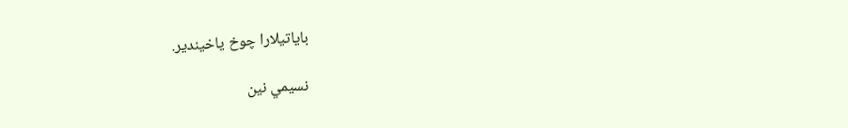باياتيلارا چوخ ياخيندير.

نسيمي نين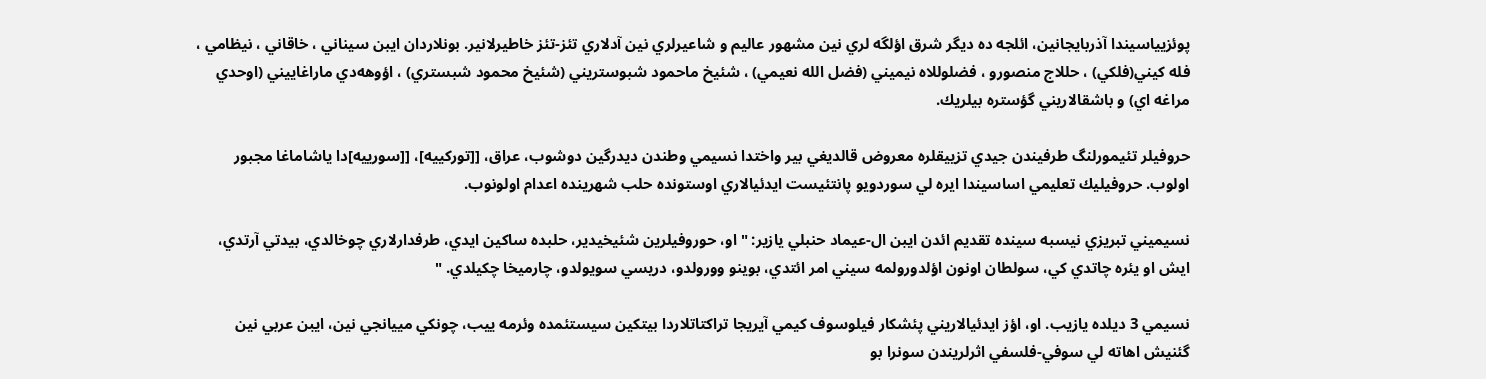پوئزيياسيندا آذربايجانين، ائلجه ده ديگر شرق اؤلگه لري نين مشهور عاليم و شاعيرلري نين آدلاري تئز-تئز خاطيرلانير. بونلاردان ايبن سيناني ، خاقاني ، نيظامي ، فله كيني(فلكي) ، حللاج منصورو ، فضلوللاه نيميني (فضل الله نعيمي) ، شئيخ ماحمود شبوستريني (شئيخ محمود شبستري) ، اؤوهه‌دي ماراغاييني (اوحدي مراغه اي) و باشقالاريني گؤستره بيلريك.

حروفيلر تئيمورلنگ طرفيندن جيدي تزييقلره معروض قالديغي بير واختدا نسيمي وطندن ديدرگين دوشوب، عراق، [[توركييه]، [[سورييه]دا ياشاماغا مجبور اولوب. حروفيليك تعليمي اساسيندا ايره لي سوردويو پانتئيست ايدئيالاري اوستونده حلب شهرينده اعدام اولونوب.

نسيميني تبريزي نيسبه سينده تقديم ائدن ايبن ال-عيماد حنبلي يازير: " او، حوروفيلرين شئيخيدير، حلبده ساكين ايدي، طرفدارلاري چوخالدي، بيدتي آرتدي، ايش او يئره چاتدي كي، سولطان اونون اؤلدورولمه سيني امر ائتدي، بوينو وورولدو، دريسي سويولدو، چارميخا چكيلدي. "

نسيمي 3 ديلده يازيب. او، اؤز ايدئيالاريني پئشكار فيلوسوف كيمي آيريجا تراكتاتلاردا بيتكين سيستئمده وئرمه ييب، چونكي مييانجي نين، ايبن عربي نين گئنيش اهاته لي سوفي-فلسفي اثرلريندن سونرا بو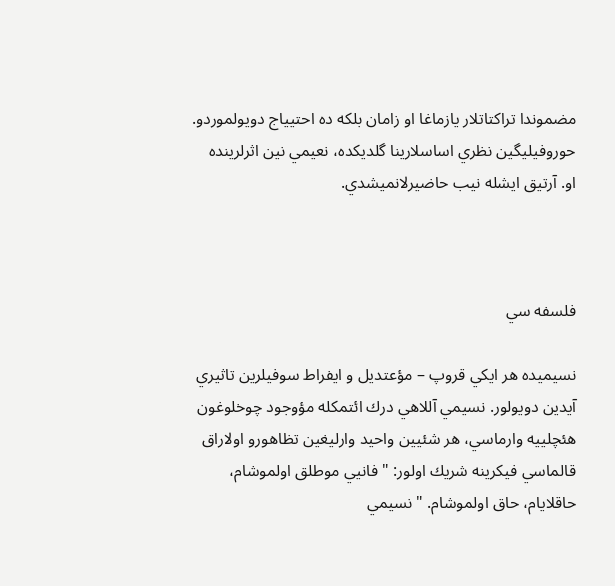مضموندا تراكتاتلار يازماغا او زامان بلكه ده احتيياج دويولموردو. حوروفيليگين نظري اساسلارينا گلديكده، نعيمي نين اثرلرينده او. آرتيق ايشله نيب حاضيرلانميشدي.



فلسفه سي

نسيميده هر ايكي قروپ – مؤعتديل و ايفراط سوفيلرين تاثيري آيدين دويولور. نسيمي آللاهي درك ائتمكله مؤوجود چوخلوغون هئچلييه وارماسي، هر شئيين واحيد وارليغين تظاهورو اولاراق قالماسي فيكرينه شريك اولور: " فانيي موطلق اولموشام، حاقلايام، حاق اولموشام. " نسيمي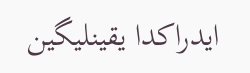ايدراكدا يقينليگين